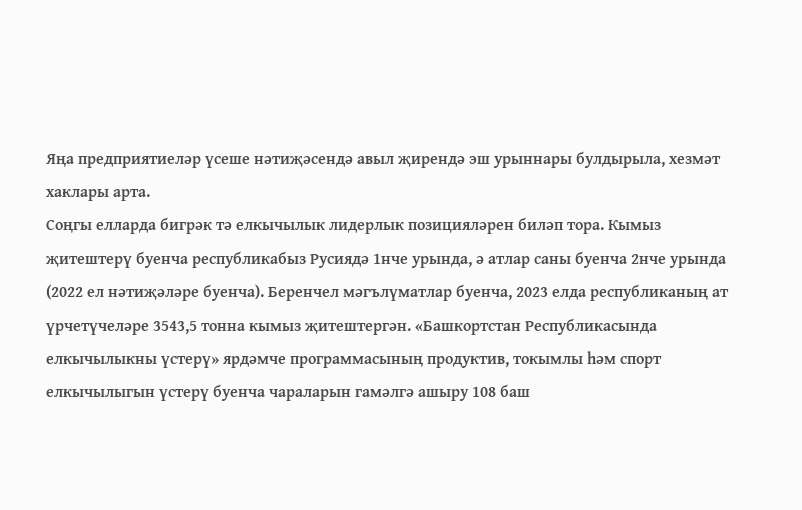Яңа предприятиеләр үсеше нәтиҗәсендә авыл җирендә эш урыннары булдырыла, хезмәт хаклары арта.
Соңгы елларда бигрәк тә елкычылык лидерлык позицияләрен биләп тора. Кымыз җитештерү буенча республикабыз Русиядә 1нче урында, ә атлар саны буенча 2нче урында (2022 ел нәтиҗәләре буенча). Беренчел мәгълүматлар буенча, 2023 елда республиканың ат үрчетүчеләре 3543,5 тонна кымыз җитештергән. «Башкортстан Республикасында елкычылыкны үстерү» ярдәмче программасының продуктив, токымлы һәм спорт елкычылыгын үстерү буенча чараларын гамәлгә ашыру 108 баш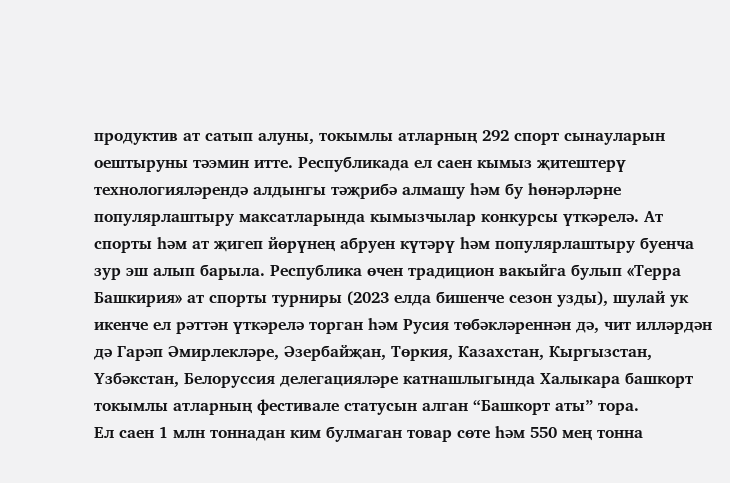продуктив ат сатып алуны, токымлы атларның 292 спорт сынауларын оештыруны тәэмин итте. Республикада ел саен кымыз җитештерү технологияләрендә алдынгы тәҗрибә алмашу һәм бу һөнәрләрне популярлаштыру максатларында кымызчылар конкурсы үткәрелә. Ат спорты һәм ат җигеп йөрүнең абруен күтәрү һәм популярлаштыру буенча зур эш алып барыла. Республика өчен традицион вакыйга булып «Терра Башкирия» ат спорты турниры (2023 елда бишенче сезон узды), шулай ук икенче ел рәттән үткәрелә торган һәм Русия төбәкләреннән дә, чит илләрдән дә Гарәп Әмирлекләре, Әзербайҗан, Төркия, Казахстан, Кыргызстан, Үзбәкстан, Белоруссия делегацияләре катнашлыгында Халыкара башкорт токымлы атларның фестивале статусын алган “Башкорт аты” тора.
Ел саен 1 млн тоннадан ким булмаган товар сөте һәм 550 мең тонна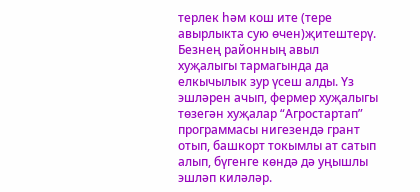терлек һәм кош ите (тере авырлыкта сую өчен)җитештерү.
Безнең районның авыл хуҗалыгы тармагында да елкычылык зур үсеш алды. Үз эшләрен ачып, фермер хуҗалыгы төзегән хуҗалар “Агростартап” программасы нигезендә грант отып, башкорт токымлы ат сатып алып, бүгенге көндә дә уңышлы эшләп киләләр.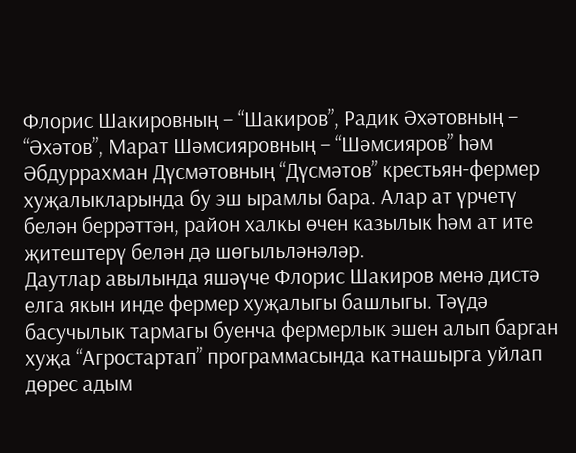Флорис Шакировның – “Шакиров”, Радик Әхәтовның – “Әхәтов”, Марат Шәмсияровның – “Шәмсияров” һәм Әбдуррахман Дүсмәтовның “Дүсмәтов” крестьян-фермер хуҗалыкларында бу эш ырамлы бара. Алар ат үрчетү белән беррәттән, район халкы өчен казылык һәм ат ите җитештерү белән дә шөгыльләнәләр.
Даутлар авылында яшәүче Флорис Шакиров менә дистә елга якын инде фермер хуҗалыгы башлыгы. Тәүдә басучылык тармагы буенча фермерлык эшен алып барган хуҗа “Агростартап” программасында катнашырга уйлап дөрес адым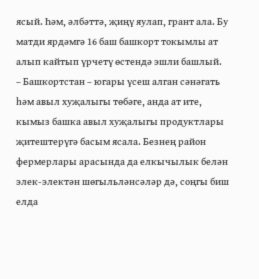ясый. Һәм, әлбәттә, җиңү яулап, грант ала. Бу матди ярдәмгә 16 баш башкорт токымлы ат алып кайтып үрчетү өстендә эшли башлый.
– Башкортстан – югары үсеш алган сәнәгать һәм авыл хуҗалыгы төбәге, анда ат ите, кымыз башка авыл хуҗалыгы продуктлары җитештерүгә басым ясала. Безнең район фермерлары арасында да елкычылык белән элек-электән шөгыльләнсәләр дә, соңгы биш елда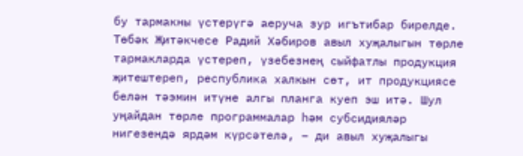бу тармакны үстерүгә аеруча зур игътибар бирелде. Төбәк Җитәкчесе Радий Хәбиров авыл хуҗалыгын төрле тармакларда үстереп, үзебезнең сыйфатлы продукция җитештереп, республика халкын сөт, ит продукциясе белән тәэмин итүне алгы планга куеп эш итә. Шул уңайдан төрле программалар һәм субсидияләр нигезендә ярдәм күрсәтелә, – ди авыл хуҗалыгы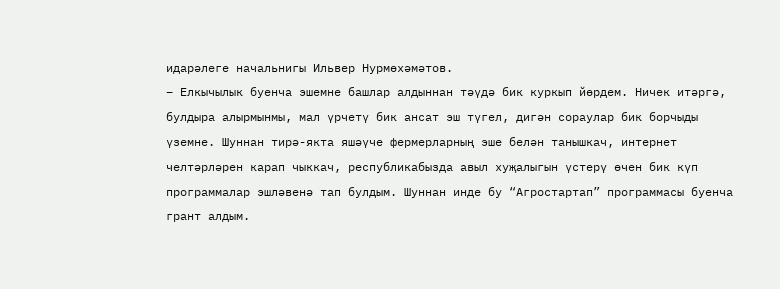идарәлеге начальнигы Ильвер Нурмөхәмәтов.
– Елкычылык буенча эшемне башлар алдыннан тәүдә бик куркып йөрдем. Ничек итәргә, булдыра алырмынмы, мал үрчетү бик ансат эш түгел, дигән сораулар бик борчыды үземне. Шуннан тирә-якта яшәүче фермерларның эше белән танышкач, интернет челтәрләрен карап чыккач, республикабызда авыл хуҗалыгын үстерү өчен бик күп программалар эшләвенә тап булдым. Шуннан инде бу “Агростартап” программасы буенча грант алдым.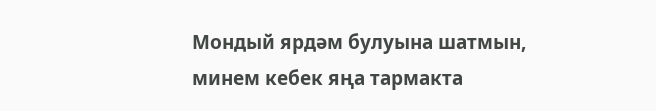Мондый ярдәм булуына шатмын, минем кебек яңа тармакта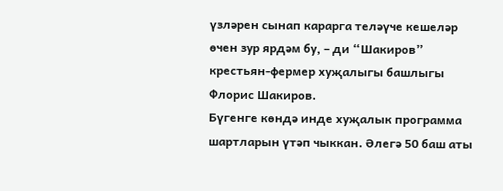үзләрен сынап карарга теләүче кешеләр өчен зур ярдәм бу, – ди “Шакиров” крестьян-фермер хуҗалыгы башлыгы Флорис Шакиров.
Бүгенге көндә инде хуҗалык программа шартларын үтәп чыккан. Әлегә 50 баш аты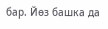бар. Йөз башка да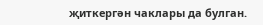җиткергән чаклары да булган.